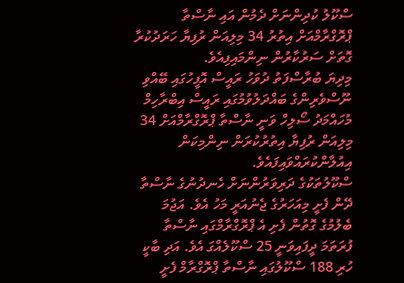ސްކޫލު ކުދިންނަށް ދެމުން އައި ނާސްތާ ޕްރޮގްރާމްއަށް އިތުރު 34 މިލިއަން ރުފިޔާ ހަރަދުކުރާ ގޮތަށް ސަރުކާރުން ނިންމައިފިއެވެ.
މިދިޔަ ބުރާސްފަތު ދުވަހު ރައީސް އޮފީހުގައި ބޭއްވި ނޫސްވެރިންގެ ބައްދަލުވުމުގައި ރައީސް އިބްރާހިމް މުހައްމަދު ސޯލިހް ވަނީ ނާސްތާ ޕްރޮގްރާމްއަށް 34 މިލިއަން ރުފިޔާ އިތުރުކުރަން ނިންމިކަން އިއުލާންކުރައްވައިފައެވެ.
ސްކޫލުތަކުގެ ދަރިވަރުންނަށް ހެނދުނުގެ ނާސްތާ ދޭން ފެށީ މިއަހަރުގެ ޖެނުއަރީ މަހު އެވެ. އަޖުމަ ބެލުމުގެ ގޮތުން ފެށި އެ ޕްރޮގްރާމްގައި ނާސްތާ ފުރަތަމަ ދީފައިވަނީ 25 ސްކޫލެއްގަ އެވެ. އަދި ބާކީ ހުރި 188 ސްކޫލުގައި ނާސްތާ ޕްރޮގްރާމް ފެށީ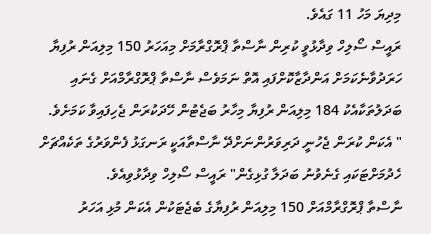މިދިޔަ މަހު 11 ގައެވެ.
ރައީސް ސޯލިހް ވިދާޅުވީ ކުރިން ނާސްތާ ޕްރޮގްރާމަށް މިއަހަރު 150 މިލިއަން ރުފިޔާ ހަރަދުވާނެކަމަށް އަންދާޒާކޮށްފައި އޮތް ނަމަވެސް ނާސްތާ ޕްރޮގްރާމްއަށް ގެނައި ބަދަލުތަކާއެކު 184 މިލިއަން ރުފިޔާ މިހާރު ބަޖެޓުން ހޭދަކުރަން ޖެހިފައިވާ ކަމަށެވެ.
" އެކަން ކުރަން ޖެހުނީ ދަރިވަރުންނަށްދޭ ނާސްތާއަކީ ރަނގަޅު ފެންވަރުގެ ތަކެއްޗަށް ހެދުމަށްޓަކައި ގެނެވުނު ބަދަލާ ގުޅިގެން" ރައީސް ސޯލިހް ވިދާޅުވިއެވެ.
ނާސްތާ ޕްރޮގްރާމްއަށް 150 މިލިއަން ރުފިޔާގެ ބެޖެޓަކުން އެކަން މުޅި އަހަރު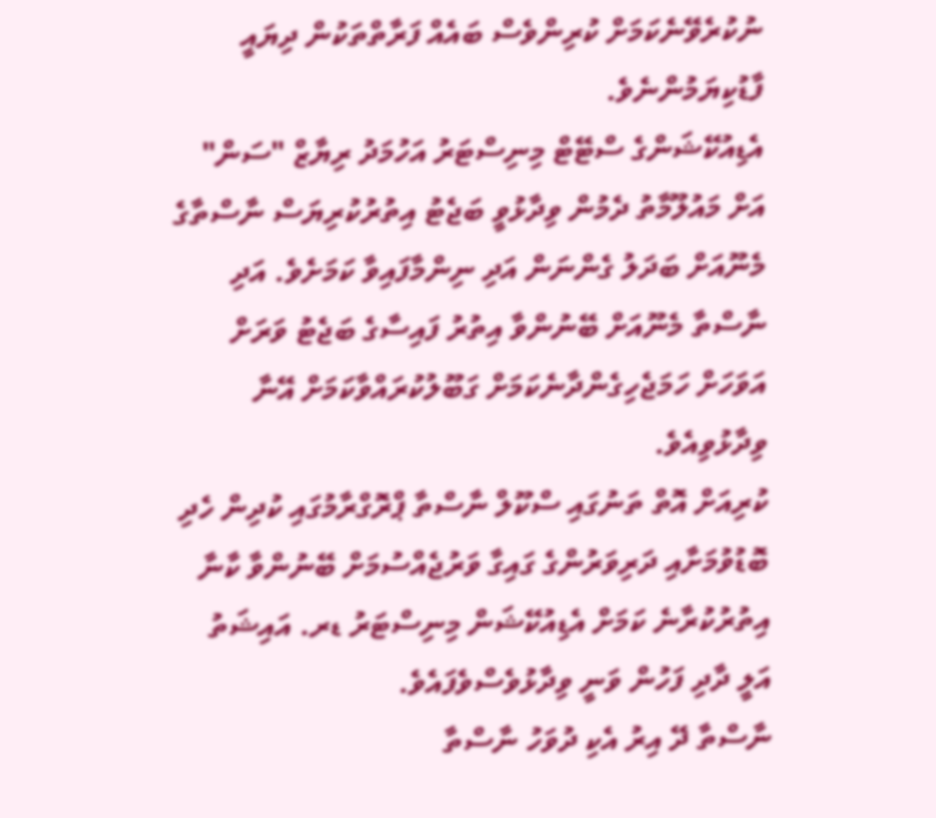ނުކުރެވޭނެކަމަށް ކުރިންވެސް ބައެއް ފަރާތްތަކުން ދިޔައީ ފާޑުކިޔަމުންނެވެ.
އެޑިއުކޭޝަންގެ ސްޓޭޓް މިނިސްޓަރު އަހުމަދު ރިޔާޒް "ސަން" އަށް މައުލޫމާތު ދެމުން ވިދާޅުވީ ބަޖެޓު އިތުރުކުރިޔަސް ނާސްތާގެ މެނޫއަށް ބަދަލު ގެންނަން އަދި ނިންމާފައިވާ ކަމަށެވެ. އަދި ނާސްތާ މެނޫއަށް ބޭނުންވާ އިތުރު ފައިސާގެ ބަޖެޓު ވަރަށް އަވަހަށް ހަމަޖެހިގެންދާނެކަމަށް ގަބޫލުކުރައްވާކަމަށް އޭނާ ވިދާޅުވިއެވެ.
ކުރިއަށް އޮތް ތަނުގައި ސްކޫލް ނާސްތާ ޕްރޮގްރާމުގައި ކުދިން ހެދި ބޮޑުވުމަށާއި ދަރިވަރުންގެ ގައިގާ ވަރުޖެއްސުމަށް ބޭނުންވާ ކާނާ އިތުރުކުރާނެ ކަމަށް އެޑިއުކޭޝަން މިނިސްޓަރު ޑރ. އައިޝަތު އަލީ ދާދި ފަހުން ވަނީ ވިދާޅުވެސްވެފައެވެ.
ނާސްތާ ދޭ އިރު އެކި ދުވަހު ނާސްތާ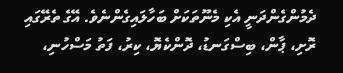ދެމުންގެންދަނީ އެކި މެނޫތަކަށް ބަހާލައިގެންނެވެ. އޭގެ ތެރޭގައި ރޮށި، ޕާން، ބިސްގަނޑު، ދޮންކެޔޮ، ކިރު، ފަތު މަސްހުނި،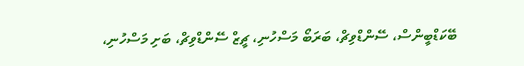ބޭކަޑްބީންސް، ސޭންޑްވިޗް، ބަރަބޯ މަސްހުނި، ޗީޒް ސޭންޑްވިޗް، ބަށި މަސްހުނި،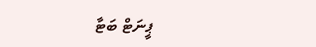ޕީނަޓް ބަޓާ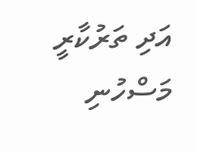އަދި ތަރުކާރީ މަސްހުނި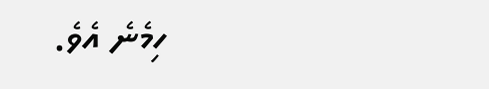ހިމެނެ އެވެ.